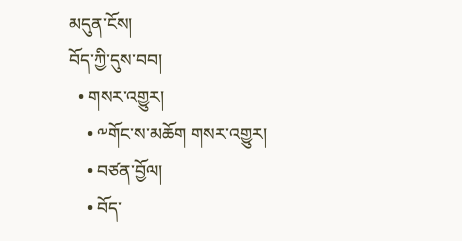མདུན་ངོས།
བོད་ཀྱི་དུས་བབ།
  • གསར་འགྱུར།
    • ༸གོང་ས་མཆོག གསར་འགྱུར།
    • བཙན་བྱོལ།
    • བོད་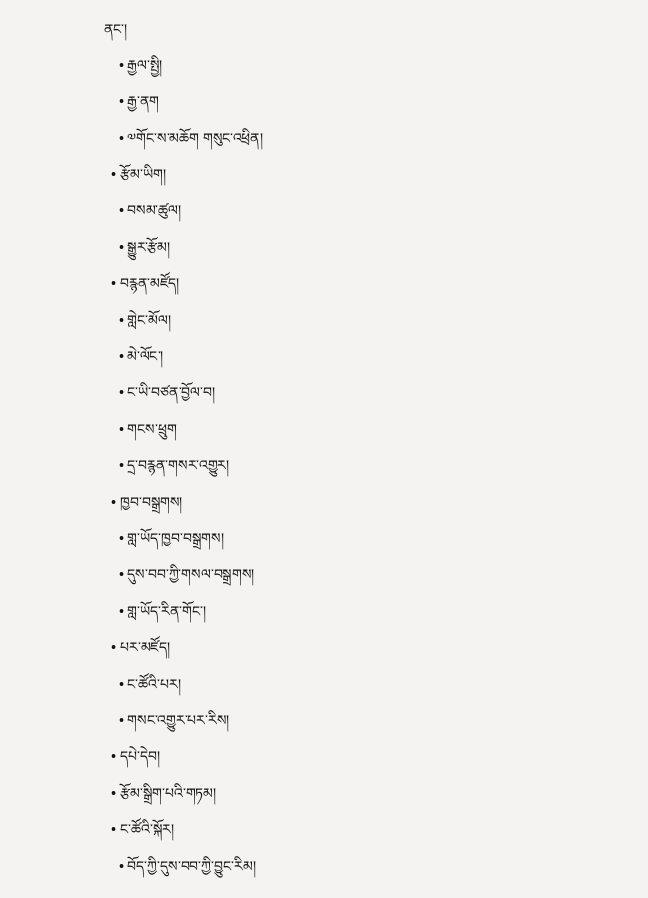ནང་།
    • རྒྱལ་སྤྱི།
    • རྒྱ་ནག
    • ༧གོང་ས་མཆོག གསུང་འཕྲིན།
  • རྩོམ་ཡིག།
    • བསམ་ཚུལ།
    • སྒྱུར་རྩོམ།
  • བརྙན་མཛོད།
    • གླེང་མོལ།
    • མེ་ལོང་།
    • ང་ཡི་བཙན་བྱོལ་བ།
    • གངས་ཕྲུག
    • དྲ་བརྙན་གསར་འགྱུར།
  • ཁྱབ་བསྒྲགས།
    • གླ་ཡོད་ཁྱབ་བསྒྲགས།
    • དུས་བབ་ཀྱི་གསལ་བསྒྲགས།
    • གླ་ཡོད་རིན་གོང་།
  • པར་མཛོད།
    • ང་ཚོའི་པར།
    • གསང་འགྱུར་པར་རིས།
  • དཔེ་དེབ།
  • རྩོམ་སྒྲིག་པའི་གཏམ།
  • ང་ཚོའི་སྐོར།
    • བོད་ཀྱི་དུས་བབ་ཀྱི་བྱུང་རིམ།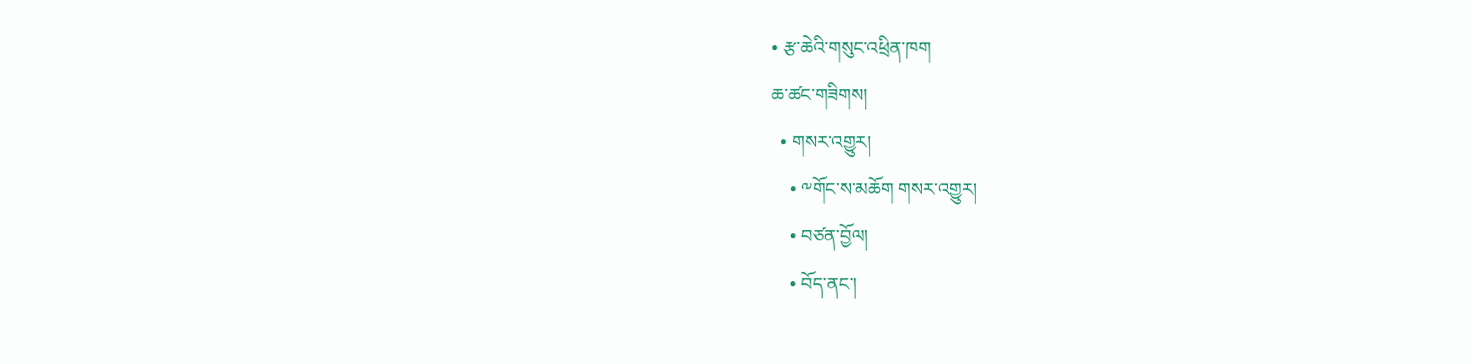• རྩ་ཆེའི་གསུང་འཕྲིན་ཁག
ཆ་ཚང་གཟིགས།
  • གསར་འགྱུར།
    • ༸གོང་ས་མཆོག གསར་འགྱུར།
    • བཙན་བྱོལ།
    • བོད་ནང་།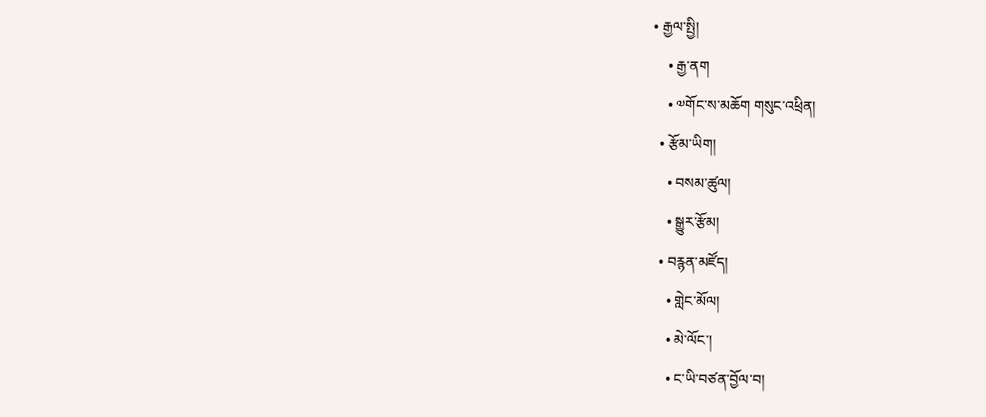• རྒྱལ་སྤྱི།
    • རྒྱ་ནག
    • ༧གོང་ས་མཆོག གསུང་འཕྲིན།
  • རྩོམ་ཡིག།
    • བསམ་ཚུལ།
    • སྒྱུར་རྩོམ།
  • བརྙན་མཛོད།
    • གླེང་མོལ།
    • མེ་ལོང་།
    • ང་ཡི་བཙན་བྱོལ་བ།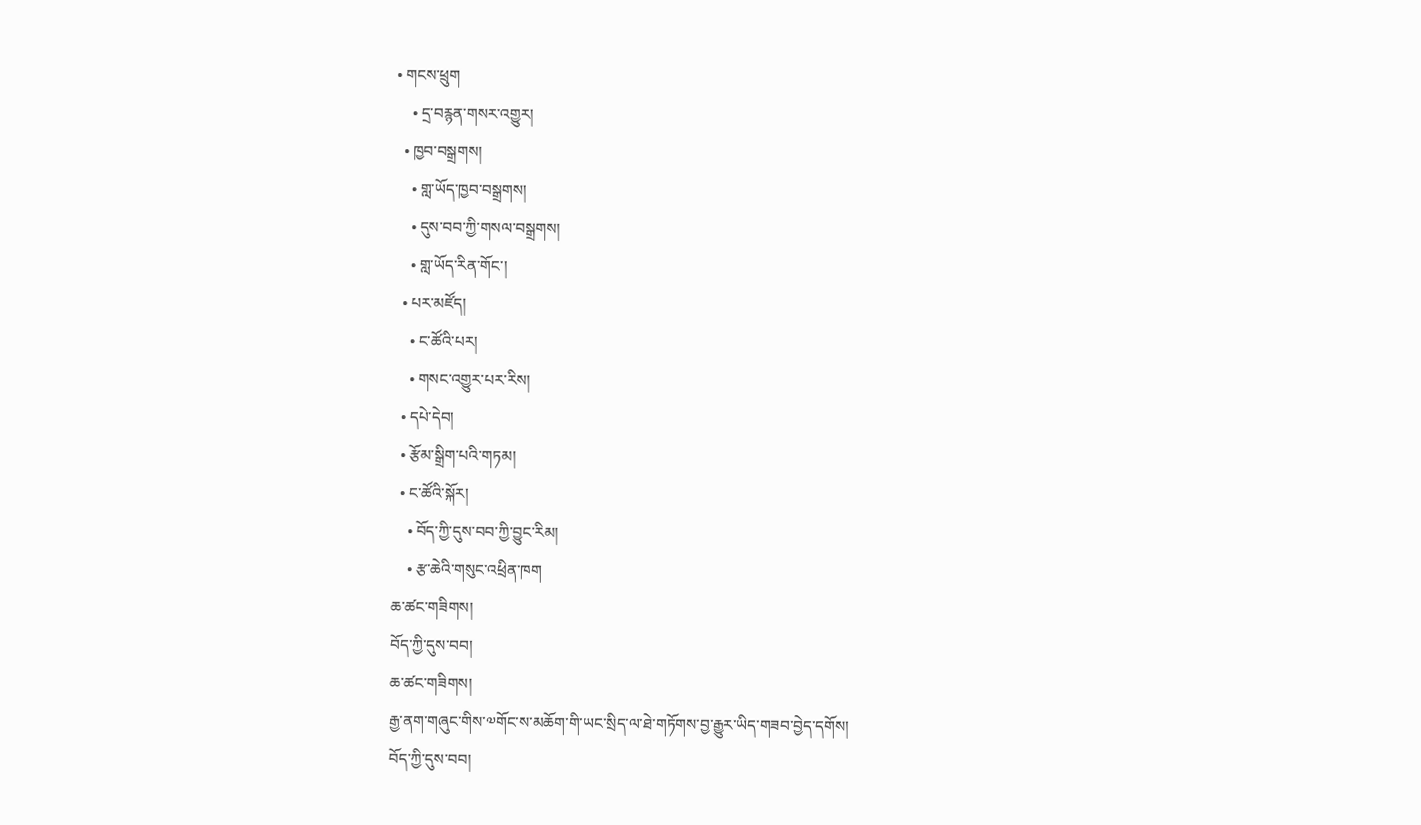• གངས་ཕྲུག
    • དྲ་བརྙན་གསར་འགྱུར།
  • ཁྱབ་བསྒྲགས།
    • གླ་ཡོད་ཁྱབ་བསྒྲགས།
    • དུས་བབ་ཀྱི་གསལ་བསྒྲགས།
    • གླ་ཡོད་རིན་གོང་།
  • པར་མཛོད།
    • ང་ཚོའི་པར།
    • གསང་འགྱུར་པར་རིས།
  • དཔེ་དེབ།
  • རྩོམ་སྒྲིག་པའི་གཏམ།
  • ང་ཚོའི་སྐོར།
    • བོད་ཀྱི་དུས་བབ་ཀྱི་བྱུང་རིམ།
    • རྩ་ཆེའི་གསུང་འཕྲིན་ཁག
ཆ་ཚང་གཟིགས།
བོད་ཀྱི་དུས་བབ།
ཆ་ཚང་གཟིགས།
རྒྱ་ནག་གཞུང་གིས་༧གོང་ས་མཆོག་གི་ཡང་སྲིད་ལ་ཐེ་གཏོགས་བྱ་རྒྱུར་ཡིད་གཟབ་བྱེད་དགོས།
བོད་ཀྱི་དུས་བབ།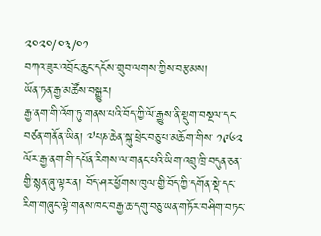༢༠༢༠/༠༣/༠༡
བཀའ་ཟུར་འབྲོང་ཆུང་དངོས་གྲུབ་ལགས་ཀྱིས་བརྩམས།
ཡོན་ཏན་རྒྱ་མཚོས་བསྒྱུར།
རྒྱ་ནག་གི་འོག་ཏུ་གནས་པའི་བོད་ཀྱི་ལོ་རྒྱུས་ནི་སྡུག་བསྔལ་དང་བཙན་གནོན་ཡིན། ༧པཎ་ཆེན་སྐུ་ཕྲེང་བཅུ་པ་མཆོག་གིས་ ༡༩༦༢ ལོར་རྒྱ་ནག་གི་དཔོན་རིགས་ལ་གནང་པའི་ཡིག་འབྲུ་ཁྲི་བདུན་ཅན་གྱི་སྙན་ཞུ་ལྟར་ན། བོད་ཤར་ཕྱོགས་ཁུལ་གྱི་བོད་ཀྱི་དགོན་སྡེ་དང་རིག་གཞུང་ལྟེ་གནས་ཁང་བརྒྱ་ཆ་དགུ་བཅུ་ཡན་གཏོར་བཤིག་བཏང་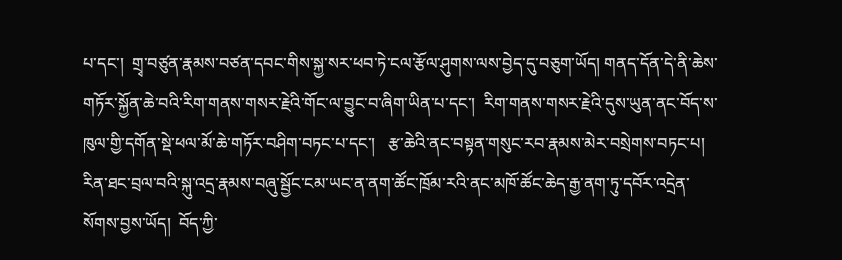པ་དང་།  གྲྭ་བཙུན་རྣམས་བཙན་དབང་གིས་སྐྱ་སར་ཕབ་ཏེ་ངལ་རྩོལ་ཤུགས་ལས་བྱེད་དུ་བཅུག་ཡོད། གནད་དོན་དེ་ནི་ཆེས་གཏོར་སྐྱོན་ཆེ་བའི་རིག་གནས་གསར་རྗེའི་གོང་ལ་བྱུང་བ་ཞིག་ཡིན་པ་དང་།  རིག་གནས་གསར་རྗེའི་དུས་ཡུན་ནང་བོད་ས་ཁུལ་གྱི་དགོན་སྡེ་ཕལ་མོ་ཆེ་གཏོར་བཤིག་བཏང་པ་དང་།   རྩ་ཆེའི་ནང་བསྟན་གསུང་རབ་རྣམས་མེར་བསྲེགས་བཏང་པ།   རིན་ཐང་བྲལ་བའི་སྐུ་འདྲ་རྣམས་བཞུ་སྦྱོང་ངམ་ཡང་ན་ནག་ཚོང་ཁྲོམ་རའི་ནང་མཁོ་ཚོང་ཆེད་རྒྱ་ནག་ཏུ་དབོར་འདྲེན་སོགས་བྱས་ཡོད།  བོད་ཀྱི་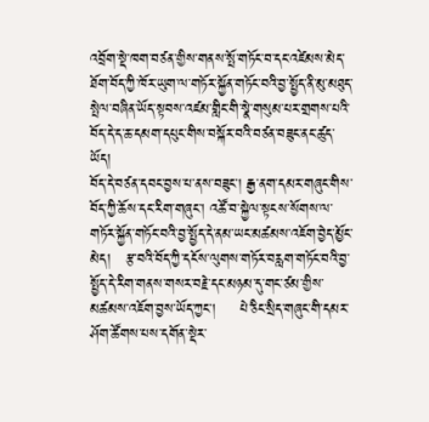འབྲོག་སྡེ་ཁག་བཙན་གྱིས་གནས་སྤོ་གཏོང་བ་དང་འཛེམས་མེད་ཐོག་བོད་ཀྱི་ཁོར་ཡུག་ལ་གཏོར་སྐྱོན་གཏོང་བའི་བྱ་སྤྱོད་ནི་མུ་མཐུད་སྤེལ་བཞིན་ཡོད་སྟབས་འཛམ་གླིང་གི་སྣེ་གསུམ་པར་གྲགས་པའི་བོད་དེ་ད་ཆ་དམག་དཔུང་གིས་བསྐོར་བའི་བཙན་བཟུང་ནང་ཚུད་ཡོད།
བོད་དེ་བཙན་དབང་བྱས་པ་ནས་བཟུང་། རྒྱ་ནག་དམར་གཞུང་གིས་བོད་ཀྱི་ཆོས་དང་རིག་གཞུང་། འཚོ་བ་སྐྱེལ་སྟངས་སོགས་ལ་གཏོར་སྐྱོན་གཏོང་བའི་བྱ་སྤྱོད་དེ་ནམ་ཡང་མཚམས་འཇོག་བྱེད་མྱོང་མེད།   རྩ་བའི་བོད་ཀྱི་དངོས་ལུགས་གཏོར་བརླག་གཏོང་བའི་བྱ་སྤྱོད་དེ་རིག་གནས་གསར་བརྗེ་དང་མཉམ་དུ་གང་ཙམ་གྱིས་མཚམས་འཇོག་བྱས་ཡོད་ཀྱང་།     པེ་ཅིང་སྲིད་གཞུང་གི་དམར་ཤོག་ཚོགས་པས་དགོན་སྡེར་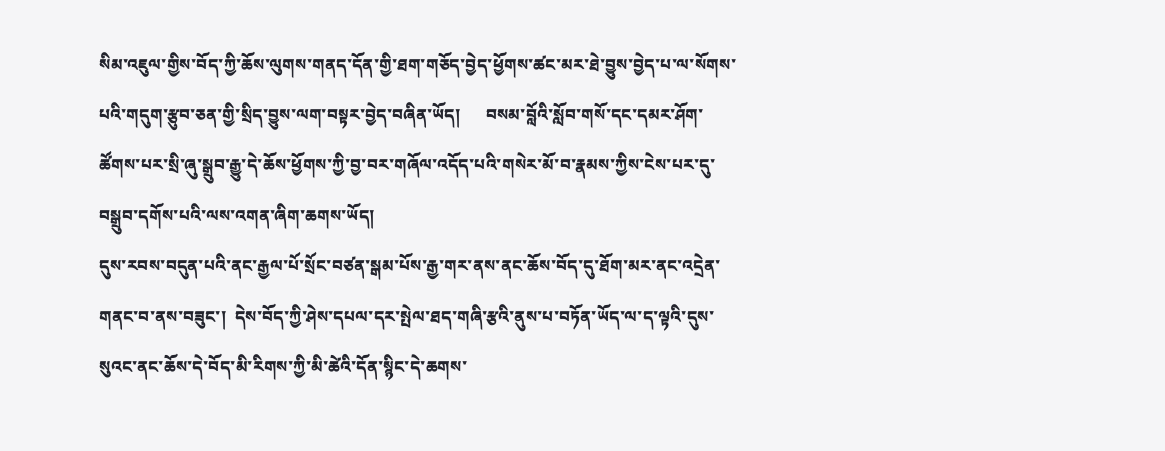སིམ་འཇུལ་གྱིས་བོད་ཀྱི་ཆོས་ལུགས་གནད་དོན་གྱི་ཐག་གཅོད་བྱེད་ཕྱོགས་ཚང་མར་ཐེ་བྱུས་བྱེད་པ་ལ་སོགས་པའི་གདུག་རྩུབ་ཅན་གྱི་སྲིད་བྱུས་ལག་བསྟར་བྱེད་བཞིན་ཡོད།      བསམ་བློའི་སློབ་གསོ་དང་དམར་ཤོག་ཚོགས་པར་སྲི་ཞུ་སྒྲུབ་རྒྱུ་དེ་ཆོས་ཕྱོགས་ཀྱི་བྱ་བར་གཞོལ་འདོད་པའི་གསེར་མོ་བ་རྣམས་ཀྱིས་ངེས་པར་དུ་བསྒྲུབ་དགོས་པའི་ལས་འགན་ཞིག་ཆགས་ཡོད།
དུས་རབས་བདུན་པའི་ནང་རྒྱལ་པོ་སྲོང་བཙན་སྒམ་པོས་རྒྱ་གར་ནས་ནང་ཆོས་བོད་དུ་ཐོག་མར་ནང་འདྲེན་གནང་བ་ནས་བཟུང་།  དེས་བོད་ཀྱི་ཤེས་དཔལ་དར་སྤེལ་ཐད་གཞི་རྩའི་ནུས་པ་བཏོན་ཡོད་ལ་ད་ལྟའི་དུས་སུའང་ནང་ཆོས་དེ་བོད་མི་རིགས་ཀྱི་མི་ཚེའི་དོན་སྙིང་དེ་ཆགས་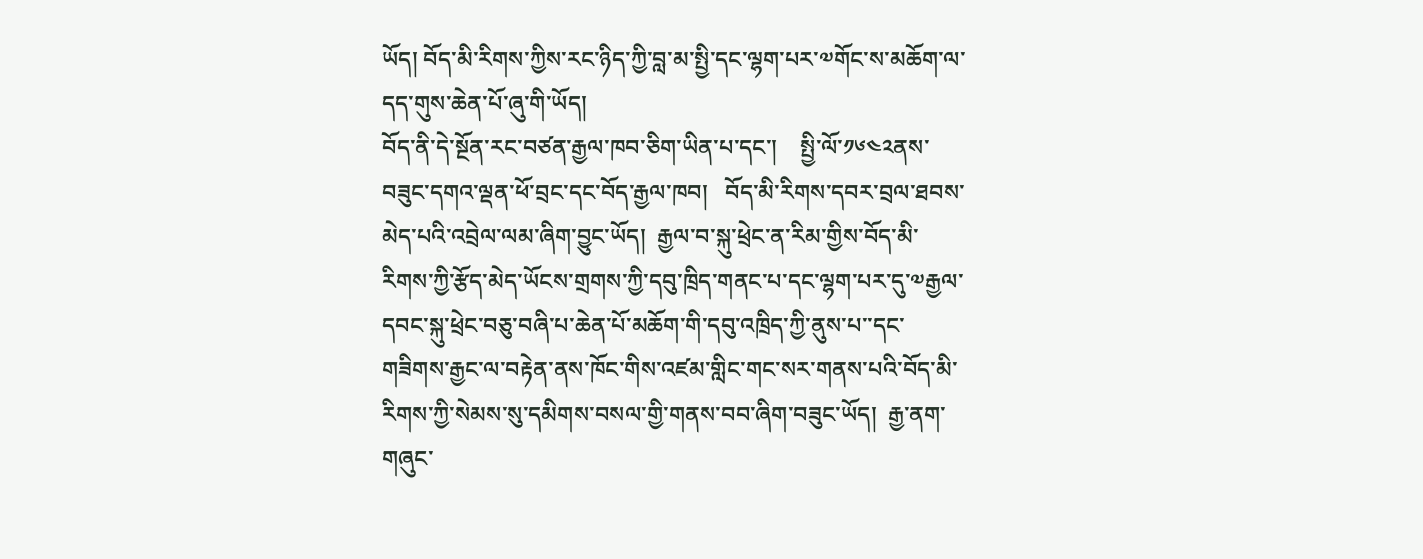ཡོད། བོད་མི་རིགས་ཀྱིས་རང་ཉིད་ཀྱི་བླ་མ་སྤྱི་དང་ལྷག་པར་༧གོང་ས་མཆོག་ལ་དད་གུས་ཆེན་པོ་ཞུ་གི་ཡོད།
བོད་ནི་དེ་སྔོན་རང་བཙན་རྒྱལ་ཁབ་ཅིག་ཡིན་པ་དང་།    སྤྱི་ལོ་༡༦༤༢ནས་བཟུང་དགའ་ལྡན་ཕོ་བྲང་དང་བོད་རྒྱལ་ཁབ།   བོད་མི་རིགས་དབར་བྲལ་ཐབས་མེད་པའི་འབྲེལ་ལམ་ཞིག་བྱུང་ཡོད།  རྒྱལ་བ་སྐུ་ཕྲེང་ན་རིམ་གྱིས་བོད་མི་རིགས་ཀྱི་རྩོད་མེད་ཡོངས་གྲགས་ཀྱི་དབུ་ཁྲིད་གནང་པ་དང་ལྷག་པར་དུ་༧རྒྱལ་དབང་སྐུ་ཕྲེང་བཅུ་བཞི་པ་ཆེན་པོ་མཆོག་གི་དབུ་འཁྲིད་ཀྱི་ནུས་པ་་དང་གཟིགས་རྒྱང་ལ་བརྟེན་ནས་ཁོང་གིས་འཛམ་གླིང་གང་སར་གནས་པའི་བོད་མི་རིགས་ཀྱི་སེམས་སུ་དམིགས་བསལ་གྱི་གནས་བབ་ཞིག་བཟུང་ཡོད།  རྒྱ་ནག་གཞུང་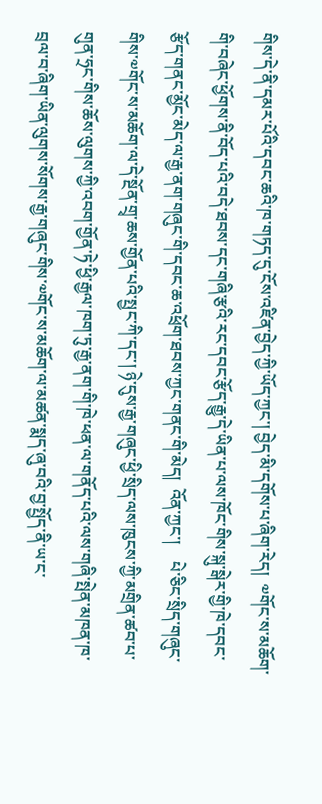གིས་དེ་ནི་དམར་པོའི་དབང་ཆའི་ཁ་གཏད་དུ་ངོས་འཛིན་བྱེད་ཀྱི་ཡོད་ཀྱང་། བྱེད་མི་དགོས་པ་ཞིག་རེད།  ༧གོང་ས་མཆོག་གི་བཞེང་ཕྱོགས་ནི་བོད་པའི་བདེ་ཐབས་དང་གཞི་རྩའི་རང་དབང་རྩོད་རྒྱུ་དེ་ཡིན་པ་ལས་ཁོང་གིས་སྐུ་སྒེར་གྱི་ཁེ་དབང་རྩོད་གནང་མྱོང་མེད་ལ་རྒྱ་ནག་གཞུང་གི་དབང་ཆ་འཕྲོག་ཐབས་ཀྱང་གནང་གི་མེད།  འོན་ཀྱང་།    པེ་ཅིང་སྲིད་གཞུང་གིས་༧གོང་ས་མཆོག་ལ་དེ་སྔོན་གྲྭ་ཆས་གྱོན་པའི་སྤྱང་ཀི་དང་། ཉེ་དུས་རྒྱ་གཞུང་ཕྱི་སྲིད་ལས་ཁུངས་ཀྱི་མགྲིན་ཚབ་པ་གུན་ཧྲང་གིས་ཆོས་ལུགས་ཀྱི་འབག་གྱོན་ཏེ་ཕྱི་རྒྱལ་ཁག་ཏུ་རྒྱ་ནག་གི་ཁེ་ཕན་ལ་གནོད་པའི་ལས་གཞི་སྤེན་མཁན་ཁ་བྲལ་བ་ཞིག་ཡིན་ལུགས་སོགས་རྒྱ་གཞུང་གིས་༧གོང་ས་མཆོག་ལ་མཚན་སྨད་ཞུ་བའི་བྱ་སྤྱོད་ནི་ཡ་ང་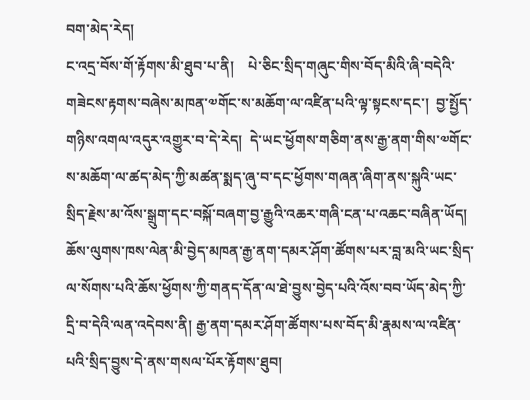བག་མེད་རེད།
ང་འདྲ་བོས་གོ་རྟོགས་མི་ཐུབ་པ་ནི།    པེ་ཅིང་སྲིད་གཞུང་གིས་བོད་མིའི་ཞི་བདེའི་གཟེངས་རྟགས་བཞེས་མཁན་༧གོང་ས་མཆོག་ལ་འཛིན་པའི་ལྟ་སྟངས་དང་།  བྱ་སྤྱོད་གཉིས་འགལ་འདུར་འགྱུར་བ་དེ་རེད།  དེ་ཡང་ཕྱོགས་གཅིག་ནས་རྒྱ་ནག་གིས་༧གོང་ས་མཆོག་ལ་ཚད་མེད་ཀྱི་མཚན་སྨད་ཞུ་བ་དང་ཕྱོགས་གཞན་ཞིག་ནས་སྐུའི་ཡང་སྲིད་རྗེས་མ་འོས་སྒྲུག་དང་བསྐོ་བཞག་བྱ་རྒྱུའི་འཆར་གཞི་ངན་པ་འཆང་བཞིན་ཡོད།
ཆོས་ལུགས་ཁས་ལེན་མི་བྱེད་མཁན་རྒྱ་ནག་དམར་ཤོག་ཚོགས་པར་བླ་མའི་ཡང་སྲིད་ལ་སོགས་པའི་ཆོས་ཕྱོགས་ཀྱི་གནད་དོན་ལ་ཐེ་བྱུས་བྱེད་པའི་འོས་བབ་ཡོད་མེད་ཀྱི་དྲི་བ་དེའི་ལན་འདེབས་ནི། རྒྱ་ནག་དམར་ཤོག་ཚོགས་པས་བོད་མི་རྣམས་ལ་འཛིན་པའི་སྲིད་བྱུས་དེ་ནས་གསལ་པོར་རྟོགས་ཐུབ།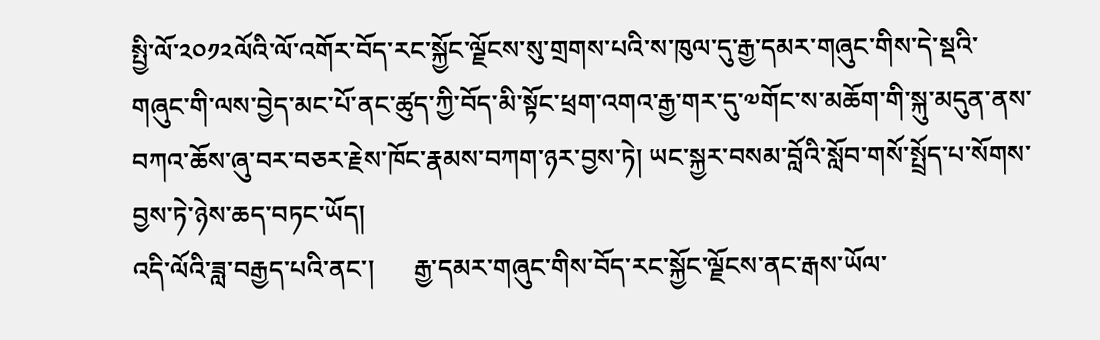སྤྱི་ལོ་༢༠༡༢ལོའི་ལོ་འགོར་བོད་རང་སྐྱོང་ལྗོངས་སུ་གྲགས་པའི་ས་ཁུལ་དུ་རྒྱ་དམར་གཞུང་གིས་དེ་སྡའི་གཞུང་གི་ལས་བྱེད་མང་པོ་ནང་ཚུད་ཀྱི་བོད་མི་སྟོང་ཕྲག་འགའ་རྒྱ་གར་དུ་༧གོང་ས་མཆོག་གི་སྐུ་མདུན་ནས་བཀའ་ཆོས་ཞུ་བར་བཅར་རྗེས་ཁོང་རྣམས་བཀག་ཉར་བྱས་ཏེ། ཡང་སྐྱར་བསམ་བློའི་སློབ་གསོ་སྤྲོད་པ་སོགས་བྱས་ཏེ་ཉེས་ཆད་བཏང་ཡོད།
འདི་ལོའི་ཟླ་བརྒྱད་པའི་ནང་།      རྒྱ་དམར་གཞུང་གིས་བོད་རང་སྐྱོང་ལྗོངས་ནང་རྒས་ཡོལ་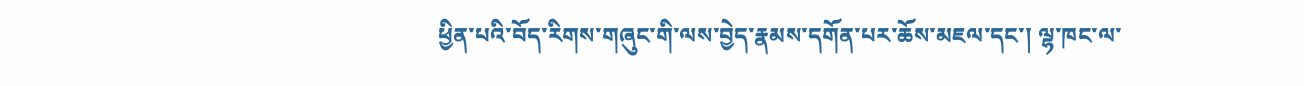ཕྱིན་པའི་བོད་རིགས་གཞུང་གི་ལས་བྱེད་རྣམས་དགོན་པར་ཆོས་མཇལ་དང་། ལྷ་ཁང་ལ་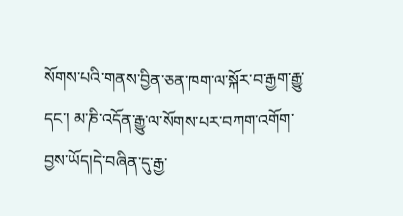སོགས་པའི་གནས་བྱིན་ཅན་ཁག་ལ་སྐོར་བ་རྒྱག་རྒྱུ་དང་། མ་ཎི་འདོན་རྒྱུ་ལ་སོགས་པར་བཀག་འགོག་བྱས་ཡོད།དེ་བཞིན་དུ་རྒྱ་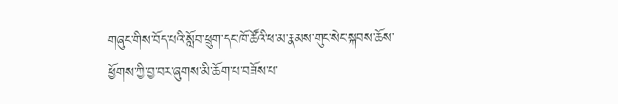གཞུང་གིས་བོད་པའི་སློབ་ཕྲུག་དང་ཁོ་ཚོའི་ཕ་མ་རྣམས་གུང་སེང་སྐབས་ཆོས་ཕྱོགས་ཀྱི་བྱ་བར་ཞུགས་མི་ཆོག་པ་བཟོས་པ་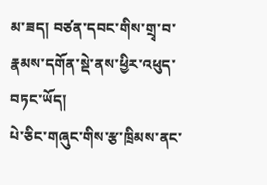མ་ཟད། བཙན་དབང་གིས་གྲྭ་བ་རྣམས་དགོན་སྡེ་ནས་ཕྱིར་འཕུད་བཏང་ཡོད།
པེ་ཅིང་གཞུང་གིས་རྩ་ཁྲིམས་ནང་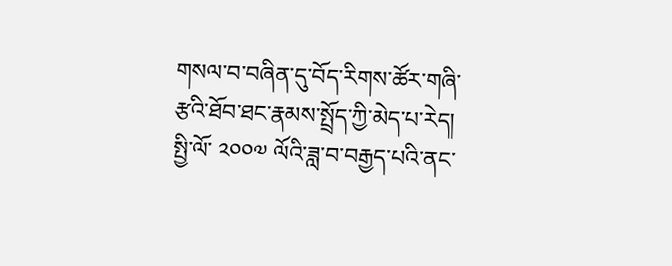གསལ་བ་བཞིན་དུ་བོད་རིགས་ཚོར་གཞི་རྩའི་ཐོབ་ཐང་རྣམས་སྤྲོད་ཀྱི་མེད་པ་རེད། སྤྱི་ལོ་ ༢༠༠༧ ལོའི་ཟླ་བ་བརྒྱད་པའི་ནང་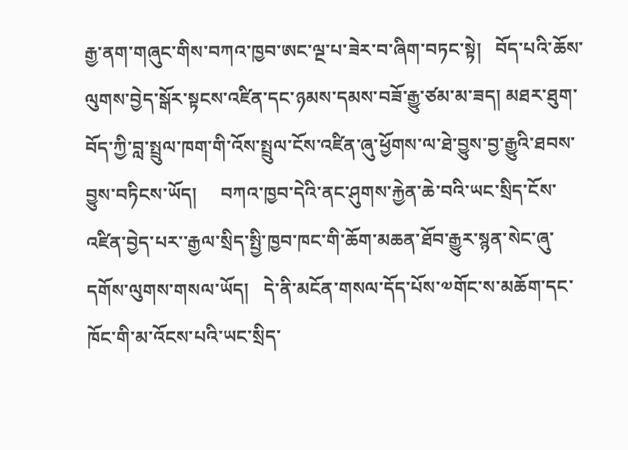རྒྱ་ནག་གཞུང་གིས་བཀའ་ཁྱབ་ཨང་ལྔ་པ་ཟེར་བ་ཞིག་བཏང་སྟེ།   བོད་པའི་ཆོས་ལུགས་བྱེད་སྒོར་སྟངས་འཛིན་དང་ཉམས་དམས་བཟོ་རྒྱུ་ཙམ་མ་ཟད། མཐར་ཐུག་བོད་ཀྱི་བླ་སྤྲུལ་ཁག་གི་འོས་སྤྲུལ་ངོས་འཛིན་ཞུ་ཕྱོགས་ལ་ཐེ་བྱུས་བྱ་རྒྱུའི་ཐབས་བྱུས་བཏིངས་ཡོད།     བཀའ་ཁྱབ་དེའི་ནང་ཤུགས་རྐྱེན་ཆེ་བའི་ཡང་སྲིད་ངོས་འཛིན་བྱེད་པར་་རྒྱལ་སྲིད་སྤྱི་ཁྱབ་ཁང་གི་ཆོག་མཆན་ཐོབ་རྒྱུར་སྙན་སེང་ཞུ་དགོས་ལུགས་གསལ་ཡོད།   དེ་ནི་མངོན་གསལ་དོད་པོས་༧གོང་ས་མཆོག་དང་ཁོང་གི་མ་འོངས་པའི་ཡང་སྲིད་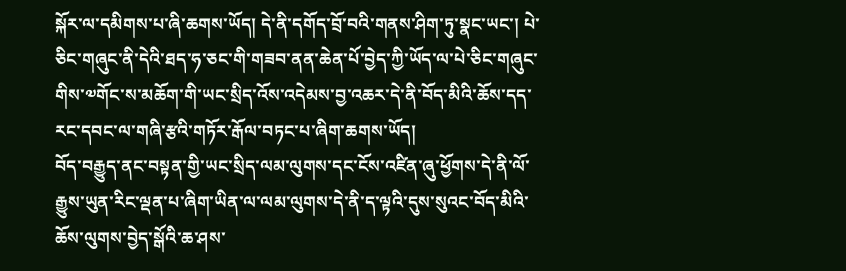སྐོར་ལ་དམིགས་པ་ཞི་ཆགས་ཡོད། དེ་ནི་དགོད་བྲོ་བའི་གནས་ཤིག་ཏུ་སྣང་ཡང་། པེ་ཅིང་གཞུང་ནི་དེའི་ཐད་ཧ་ཅང་གི་གཟབ་ནན་ཆེན་པོ་བྱེད་ཀྱི་ཡོད་ལ་པེ་ཅིང་གཞུང་གིས་༧གོང་ས་མཆོག་གི་ཡང་སྲིད་འོས་འདེམས་བྱ་འཆར་དེ་ནི་བོད་མིའི་ཆོས་དད་རང་དབང་ལ་གཞི་རྩའི་གཏོར་རྒོལ་བཏང་པ་ཞིག་ཆགས་ཡོད།
བོད་བརྒྱུད་ནང་བསྟན་གྱི་ཡང་སྲིད་ལམ་ལུགས་དང་ངོས་འཛིན་ཞུ་ཕྱོགས་དེ་ནི་ལོ་རྒྱུས་ཡུན་རིང་ལྡན་པ་ཞིག་ཡིན་ལ་ལམ་ལུགས་དེ་ནི་ད་ལྟའི་དུས་སུའང་བོད་མིའི་ཆོས་ལུགས་བྱེད་སྒོའི་ཆ་ཤས་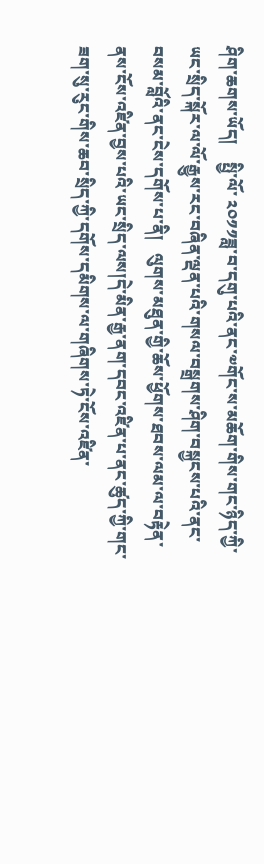ཤིག་ཆགས་ཡོད།    སྤྱི་ལོ་ ༢༠༡༡ཟླ་བ་དགུ་པའི་ནང་༧གོང་ས་མཆོག་གིས་གང་ཉིད་ཀྱི་ཡང་སྲིད་སྐོར་ལ་ལོ་རྒྱུས་རང་བཞིན་ལྡན་པའི་གསལ་བསྒྲགས་ཤིག་བསྐྱངས་པའི་ནང་བསམ་བློའི་ནང་ངེས་དགོས་པ་ནི།   ལུགས་མཐུན་གྱི་ཆོས་ཕྱོགས་ཐབས་ལམ་ལ་བརྟེན་ནས་ངོས་འཛིན་བྱས་པའི་ཡང་སྲིད་ལས།དེ་མིན་རྒྱ་ནག་དབང་འཛིན་པ་ནང་ཚུད་ཀྱི་གང་ཟག་སུ་རུང་གིས་ཆབ་སྲིད་ཀྱི་དགོས་དམིགས་ལ་གཞིགས་ཏེ་ངོས་འཛིན་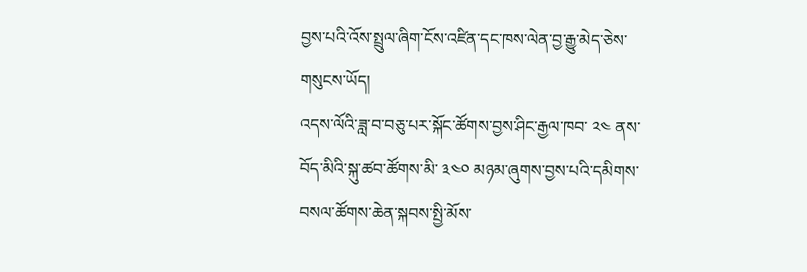བྱས་པའི་འོས་སྤྲུལ་ཞིག་ངོས་འཛིན་དང་ཁས་ལེན་བྱ་རྒྱུ་མེད་ཅེས་གསུངས་ཡོད།
འདས་ལོའི་ཟླ་བ་བཅུ་པར་སྐོང་ཚོགས་བྱས་ཤིང་རྒྱལ་ཁབ་ ༢༤ ནས་བོད་མིའི་སྐུ་ཚབ་ཚོགས་མི་ ༣༤༠ མཉམ་ཞུགས་བྱས་པའི་དམིགས་བསལ་ཚོགས་ཆེན་སྐབས་སྤྱི་མོས་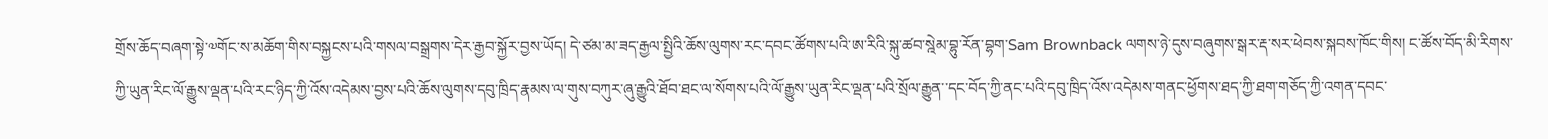གྲོས་ཆོད་བཞག་སྟེ་༧གོང་ས་མཆོག་གིས་བསྐྱངས་པའི་གསལ་བསྒྲགས་དེར་རྒྱབ་སྐྱོར་བྱས་ཡོད། དེ་ཙམ་མ་ཟད་རྒྱལ་སྤྱིའི་ཆོས་ལུགས་རང་དབང་ཚོགས་པའི་ཨ་རིའི་སྐུ་ཚབ་སྰེམ་བྷུ་རོན་བྷག་Sam Brownback ལགས་ཉེ་དུས་བཞུགས་སྒར་རྡ་སར་ཕེབས་སྐབས་ཁོང་གིས། ང་ཚོས་བོད་མི་རིགས་ཀྱི་ཡུན་རིང་ལོ་རྒྱུས་ལྡན་པའི་རང་ཉིད་ཀྱི་འོས་འདེམས་བྱས་པའི་ཆོས་ལུགས་དབུ་ཁྲིད་རྣམས་ལ་གུས་བཀུར་ཞུ་རྒྱུའི་ཐོབ་ཐང་ལ་སོགས་པའི་ལོ་རྒྱུས་ཡུན་རིང་ལྡན་པའི་སྲོལ་རྒྱུན་་དང་བོད་ཀྱི་ནང་པའི་དབུ་ཁྲིད་འོས་འདེམས་གནང་ཕྱོགས་ཐད་ཀྱི་ཐག་གཅོད་ཀྱི་འགན་དབང་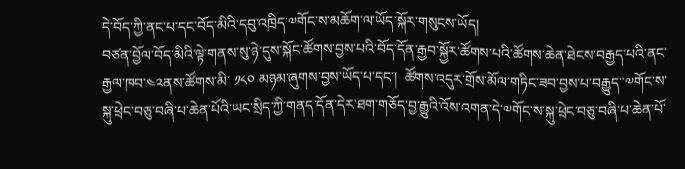དེ་བོད་ཀྱི་ནང་པ་དང་བོད་མིའི་དབུ་འཁྲིད་༧གོང་ས་མཆོག་ལ་ཡོད་སྐོར་གསུངས་ཡོད།
བཙན་བྱོལ་བོད་མིའི་ལྟེ་གནས་སུ་ཉེ་དུས་སྐོང་ཚོགས་བྱས་པའི་བོད་དོན་རྒྱབ་སྐྱོར་ཚོགས་པའི་ཚོགས་ཆེན་ཐེངས་བརྒྱད་པའི་ནང་རྒྱལ་ཁབ་༤༢ནས་ཚོགས་མི་ ༡༨༠ མཉམ་ཞུགས་བྱས་ཡོད་པ་དང་།  ཚོགས་འདུར་གྲོས་མོལ་གཏིང་ཟབ་བྱས་པ་བརྒྱུད་་༧གོང་ས་སྐུ་ཕྲེང་བཅུ་བཞི་པ་ཆེན་པོའི་ཡང་སྲིད་ཀྱི་གནད་དོན་དེར་ཐག་གཅོད་བྱ་རྒྱུའི་འོས་འགན་དེ་༧གོང་ས་སྐུ་ཕྲེང་བཅུ་བཞི་པ་ཆེན་པོ་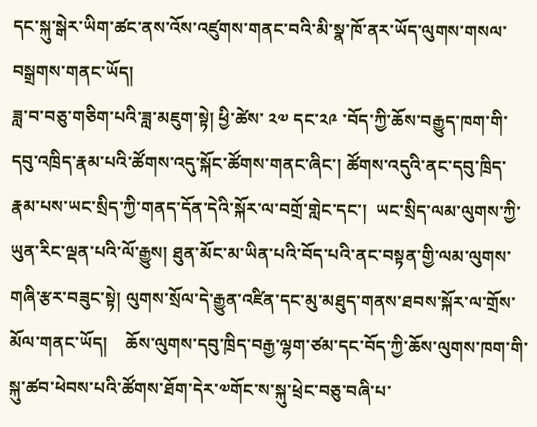དང་སྐུ་སྒེར་ཡིག་ཚང་ནས་འོས་འཛུགས་གནང་བའི་མི་སྣ་ཁོ་ནར་ཡོད་ལུགས་གསལ་བསྒྲགས་གནང་ཡོད།
ཟླ་བ་བཅུ་གཅིག་པའི་ཟླ་མཇུག་སྟེ། ཕྱི་ཚེས་ ༢༧ དང་༢༩ ་བོད་ཀྱི་ཆོས་བརྒྱུད་ཁག་གི་དབུ་འཁྲིད་རྣམ་པའི་ཚོགས་འདུ་སྐོང་ཚོགས་གནང་ཞིང་། ཚོགས་འདུའི་ནང་དབུ་ཁྲིད་རྣམ་པས་ཡང་སྲིད་ཀྱི་གནད་དོན་དེའི་སྐོར་ལ་བགྲོ་གླེང་དང་།  ཡང་སྲིད་ལམ་ལུགས་ཀྱི་ཡུན་རིང་ལྡན་པའི་ལོ་རྒྱུས། ཐུན་མོང་མ་ཡིན་པའི་བོད་པའི་ནང་བསྟན་གྱི་ལམ་ལུགས་གཞི་རྩར་བཟུང་སྟེ། ལུགས་སྲོལ་དེ་རྒྱུན་འཛིན་དང་མུ་མཐུད་གནས་ཐབས་སྐོར་ལ་གྲོས་མོལ་གནང་ཡོད།    ཆོས་ལུགས་དབུ་ཁྲིད་བརྒྱ་ལྷག་ཙམ་དང་བོད་ཀྱི་ཆོས་ལུགས་ཁག་གི་སྐུ་ཚབ་ཕེབས་པའི་ཚོགས་ཐོག་དེར་༧གོང་ས་སྐུ་ཕྲེང་བཅུ་བཞི་པ་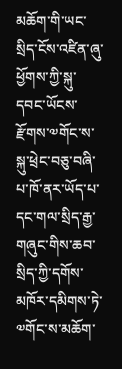མཆོག་གི་ཡང་སྲིད་ངོས་འཛིན་ཞུ་ཕྱོགས་ཀྱི་སྐུ་དབང་ཡོངས་རྫོགས་༧གོང་ས་སྐུ་ཕྲེང་བཅུ་བཞི་པ་ཁོ་ནར་ཡོད་པ་དང་གལ་སྲིད་རྒྱ་གཞུང་གིས་ཆབ་སྲིད་ཀྱི་དགོས་མཁོར་དམིགས་ཏེ་༧གོང་ས་མཆོག་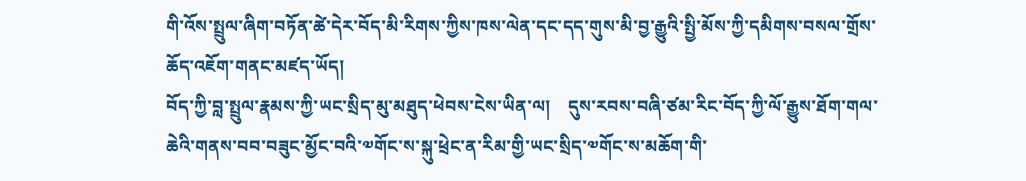གི་འོས་སྤྲུལ་ཞིག་བཏོན་ཚེ་དེར་བོད་མི་རིགས་ཀྱིས་ཁས་ལེན་དང་དད་གུས་མི་བྱ་རྒྱུའི་སྤྱི་མོས་ཀྱི་དམིགས་བསལ་གྲོས་ཆོད་འཇོག་གནང་མཛད་ཡོད།
བོད་ཀྱི་བླ་སྤྲུལ་རྣམས་ཀྱི་ཡང་སྲིད་མུ་མཐུད་ཕེབས་ངེས་ཡིན་ལ།    དུས་རབས་བཞི་ཙམ་རིང་བོད་ཀྱི་ལོ་རྒྱུས་ཐོག་གལ་ཆེའི་གནས་བབ་བཟུང་མྱོང་བའི་༧གོང་ས་སྐུ་ཕྲེང་ན་རིམ་གྱི་ཡང་སྲིད་༧གོང་ས་མཆོག་གི་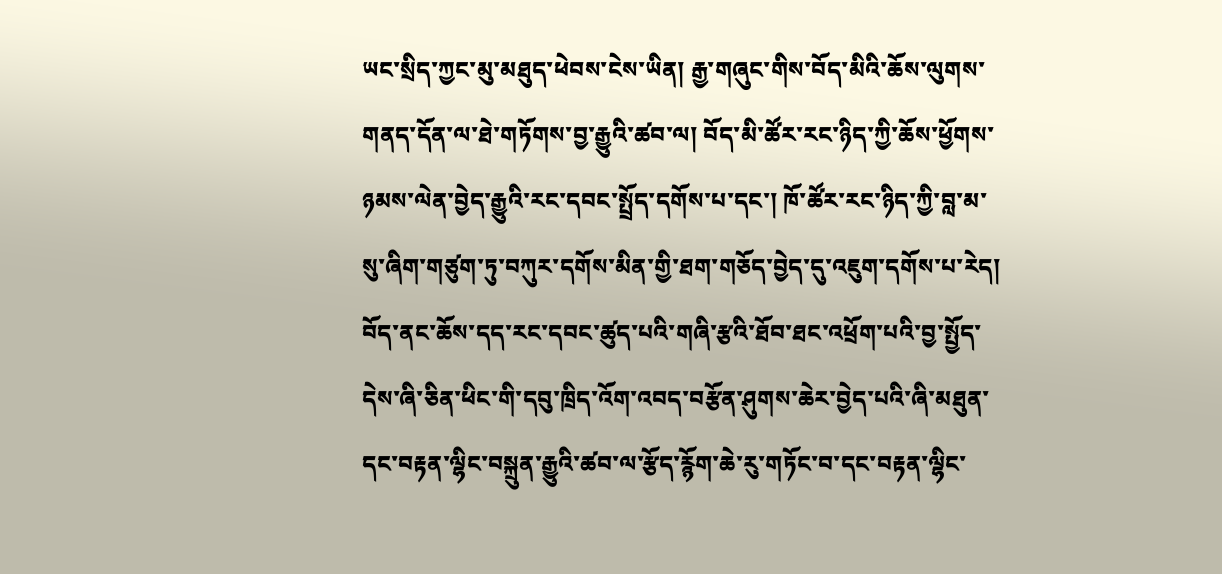ཡང་སྲིད་ཀྱང་མུ་མཐུད་ཕེབས་ངེས་ཡིན། རྒྱ་གཞུང་གིས་བོད་མིའི་ཆོས་ལུགས་གནད་དོན་ལ་ཐེ་གཏོགས་བྱ་རྒྱུའི་ཚབ་ལ། བོད་མི་ཚོར་རང་ཉིད་ཀྱི་ཆོས་ཕྱོགས་ཉམས་ལེན་བྱེད་རྒྱུའི་རང་དབང་སྤྲོད་དགོས་པ་དང་། ཁོ་ཚོར་རང་ཉིད་ཀྱི་བླ་མ་སུ་ཞིག་གཙུག་ཏུ་བཀུར་དགོས་མིན་གྱི་ཐག་གཅོད་བྱེད་དུ་འཇུག་དགོས་པ་རེད། བོད་ནང་ཆོས་དད་རང་དབང་ཚུད་པའི་གཞི་རྩའི་ཐོབ་ཐང་འཕྲོག་པའི་བྱ་སྤྱོད་དེས་ཞི་ཅིན་ཕིང་གི་དབུ་ཁྲིད་འོག་འབད་བརྩོན་ཤུགས་ཆེར་བྱེད་པའི་ཞི་མཐུན་དང་བརྟན་ལྷིང་བསྐྲུན་རྒྱུའི་ཚབ་ལ་རྩོད་རྙོག་ཆེ་རུ་གཏོང་བ་དང་བརྟན་ལྷིང་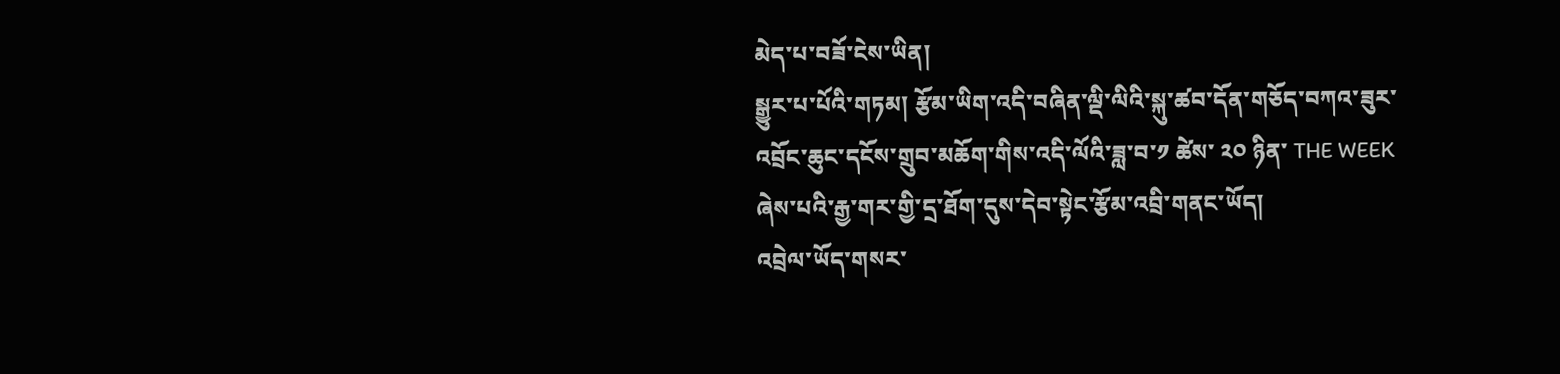མེད་པ་བཟོ་ངེས་ཡིན།
སྒྱུར་པ་པོའི་གཏམ། རྩོམ་ཡིག་འདི་བཞིན་ལྡི་ལིའི་སྐུ་ཚབ་དོན་གཅོད་བཀའ་ཟུར་འབྲོང་ཆུང་དངོས་གྲུབ་མཆོག་གིས་འདི་ལོའི་ཟླ་བ་༡ ཚེས་ ༢༠ ཉིན་ THE WEEK ཞེས་པའི་རྒྱ་གར་གྱི་དྲ་ཐོག་དུས་དེབ་སྟེང་རྩོམ་འབྲི་གནང་ཡོད།
འབྲེལ་ཡོད་གསར་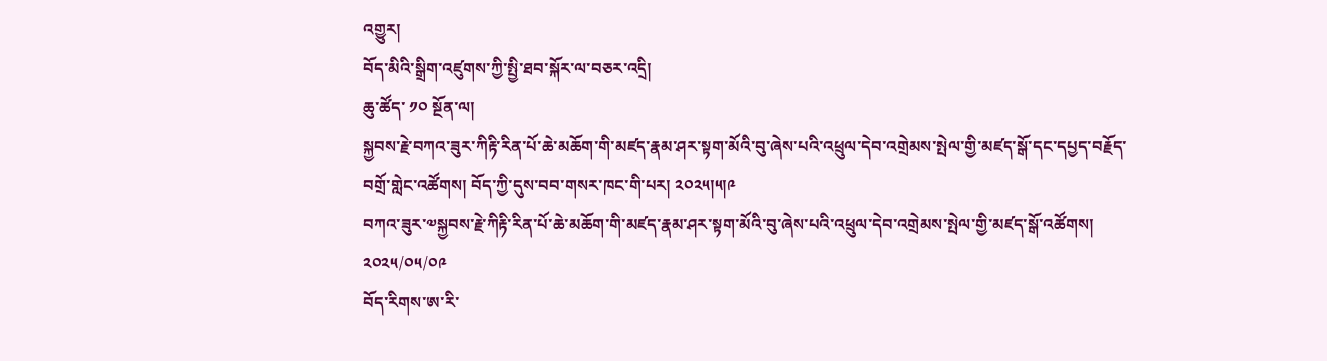འགྱུར།
བོད་མིའི་སྒྲིག་འཛུགས་ཀྱི་སྤྱི་ཐབ་སྐོར་ལ་བཅར་འདྲི།
ཆུ་ཚོད་ ༡༠ སྔོན་ལ།
སྐྱབས་རྗེ་བཀའ་ཟུར་ཀིརྟི་རིན་པོ་ཆེ་མཆོག་གི་མཛད་རྣམ་ཤར་སྟག་མོའི་བུ་ཞེས་པའི་འཕྲུལ་དེབ་འགྲེམས་སྤེལ་གྱི་མཛད་སྒོ་དང་དཔྱད་བརྗོད་བགྲོ་གླེང་འཚོགས། བོད་ཀྱི་དུས་བབ་གསར་ཁང་གི་པར། ༢༠༢༥།༥།༩
བཀའ་ཟུར་༧སྐྱབས་རྗེ་ཀིརྟི་རིན་པོ་ཆེ་མཆོག་གི་མཛད་རྣམ་ཤར་སྟག་མོའི་བུ་ཞེས་པའི་འཕྲུལ་དེབ་འགྲེམས་སྤེལ་གྱི་མཛད་སྒོ་འཚོགས།
༢༠༢༥/༠༥/༠༩
བོད་རིགས་ཨ་རི་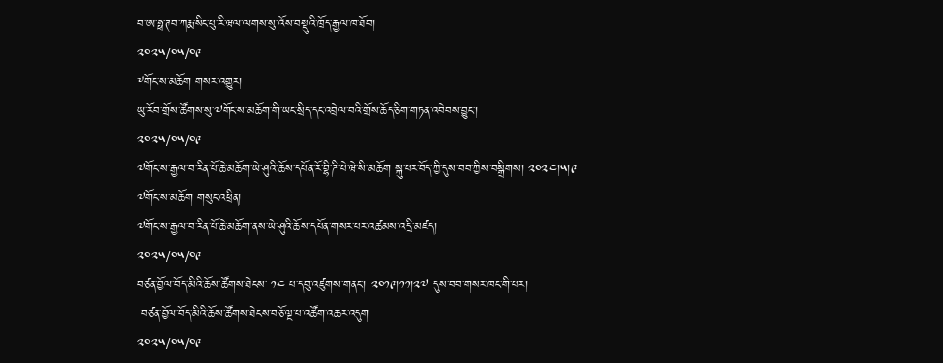བ་ཨ་ཧྥ་ཊབ་ཀརྨ་སིང་པུ་རི་ཝལ་ལགས་སུ་འོས་བསྡུའི་ཁྲོད་རྒྱལ་ཁ་ཐོབ།
༢༠༢༥/༠༥/༠༩
༸གོང་ས་མཆོག གསར་འགྱུར།
ཡུ་རོབ་གྲོས་ཚོགས་སུ་༧གོང་ས་མཆོག་གི་ཡང་སྲིད་དང་འབྲེལ་བའི་གྲོས་ཆོད་ཅིག་གཏན་འབེབས་བྱུང་།
༢༠༢༥/༠༥/༠༩
༧གོང་ས་རྒྱལ་བ་རིན་པོ་ཆེ་མཆོག་ཡེ་ཤུའི་ཆོས་དཔོན་རོ་བྷི་ཌི་པེ་ཝེ་སི་མཆོག སྐུ་པར་བོད་ཀྱི་དུས་བབ་ཀྱིས་བསྒྲིགས། ༢༠༢༤།༥།༩
༧གོང་ས་མཆོག གསུང་འཕྲིན།
༧གོང་ས་རྒྱལ་བ་རིན་པོ་ཆེ་མཆོག་ནས་ཡེ་ཤུའི་ཆོས་དཔོན་གསར་པར་འཚམས་འདྲི་མཛད།
༢༠༢༥/༠༥/༠༩
བཙན་བྱོལ་བོད་མིའི་ཆོས་ཚོགས་ཐེངས་ ༡༤ པ་དབུ་འཛུགས་གནང་། ༢༠༡༩།༡༡།༢༧ དུས་བབ་གསར་ཁང་གི་པར།
 བཙན་བྱོལ་བོད་མིའི་ཆོས་ཚོགས་ཐེངས་བཅོ་ལྔ་པ་འཚོག་འཆར་འདུག
༢༠༢༥/༠༥/༠༩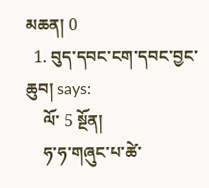མཆན། 0
  1. བུད་དབང་ངག་དབང་བྱང་ཆུབ། says:
    ལོ་ 5 སྔོན།
    ཧ་ཧ་གཞུང་པ་ཚེ་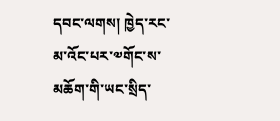དབང་ལགས། ཁྱེད་རང་མ་འོང་པར་༧གོང་ས་མཆོག་གི་ཡང་སྲིད་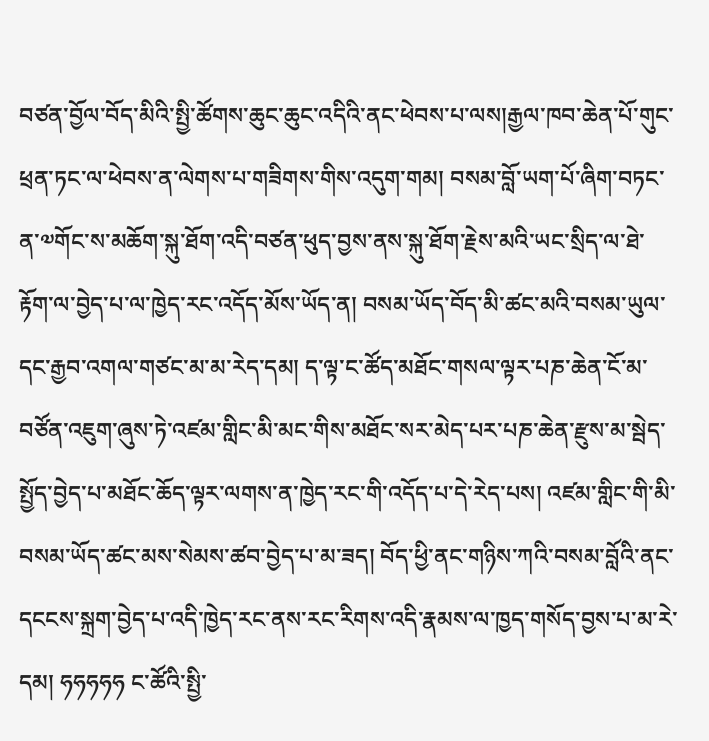བཙན་བྱོལ་བོད་མིའི་སྤྱི་ཚོགས་ཆུང་ཆུང་འདིའི་ནང་ཕེབས་པ་ལས།རྒྱལ་ཁབ་ཆེན་པོ་གུང་ཕྲན་ཏང་ལ་ཕེབས་ན་ལེགས་པ་གཟིགས་གིས་འདུག་གམ། བསམ་བློ་ཡག་པོ་ཞིག་བཏང་ན་༧གོང་ས་མཆོག་སྐུ་ཐོག་འདི་བཙན་ཕུད་བྱས་ནས་སྐུ་ཐོག་རྗེས་མའི་ཡང་སྲིད་ལ་ཐེ་རྟོག་ལ་བྱེད་པ་ལ་ཁྱེད་རང་འདོད་མོས་ཡོད་ན། བསམ་ཡོད་བོད་མི་ཚང་མའི་བསམ་ཡུལ་དང་རྒྱབ་འགལ་གཙང་མ་མ་རེད་དམ། ད་ལྟ་ང་ཚོད་མཐོང་གསལ་ལྟར་པཎ་ཆེན་ངོ་མ་བཙོན་འཇུག་ཞུས་ཏེ་འཛམ་གླིང་མི་མང་གིས་མཐོང་སར་མེད་པར་པཎ་ཆེན་རྫུས་མ་སྦེད་སྤྱོད་བྱེད་པ་མཐོང་ཆོད་ལྟར་ལགས་ན་ཁྱེད་རང་གི་འདོད་པ་དེ་རེད་པས། འཛམ་གླིང་གི་མི་བསམ་ཡོད་ཚང་མས་སེམས་ཚབ་བྱེད་པ་མ་ཟད། བོད་ཕྱི་ནང་གཉིས་ཀའི་བསམ་བློའི་ནང་དངངས་སྐྲག་བྱེད་པ་འདི་ཁྱེད་རང་ནས་རང་རིགས་འདི་རྣམས་ལ་ཁྱད་གསོད་བྱས་པ་མ་རེ་དམ། ཧཧཧཧཧ ང་ཚོའི་སྤྱི་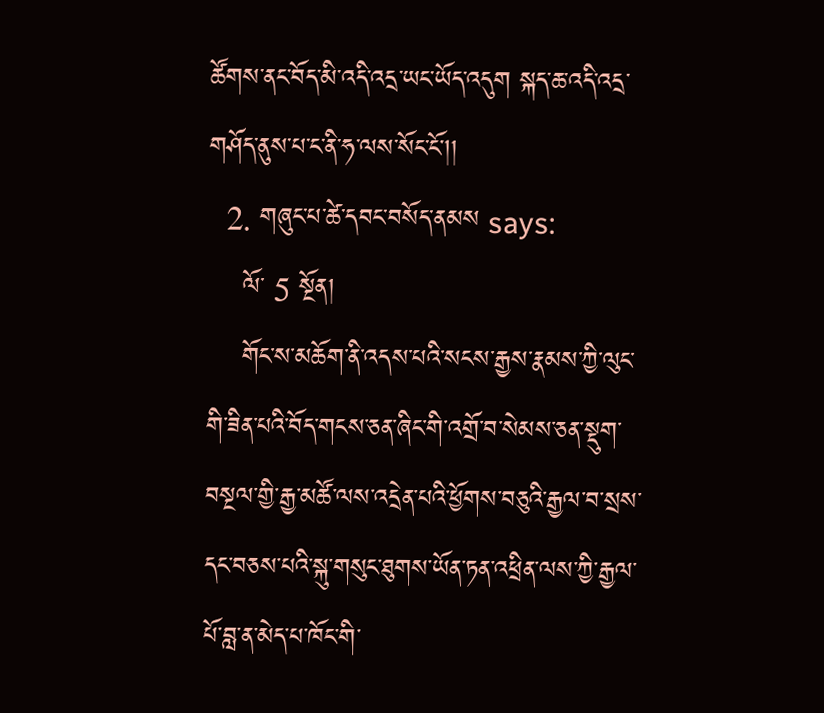ཚོགས་ནང་བོད་མི་འདི་འདྲ་ཡང་ཡོད་འདུག སྐད་ཆ་འདི་འདྲ་གཤོད་ནུས་པ་ང་ནི་ཧ་ལས་སོང་ངོ།།
  2. གཞུང་པ་ཚེ་དབང་བསོད་ནམས says:
    ལོ་ 5 སྔོན།
    གོང་ས་མཆོག་ནི་འདས་པའི་སངས་རྒྱས་རྣམས་ཀྱི་ལུང་གི་ཟིན་པའི་བོད་གངས་ཅན་ཞིང་གི་འགྲོ་བ་སེམས་ཅན་སྡུག་བསྔལ་གྱི་རྒྱ་མཚོ་ལས་འདྲེན་པའི་ཕྱོགས་བཅུའི་རྒྱལ་བ་སྲས་དང་བཅས་པའི་སྐུ་གསུང་ཐུགས་ཡོན་ཏན་འཕྲིན་ལས་ཀྱི་རྒྱལ་པོ་བླ་ན་མེད་པ་ཁོང་གི་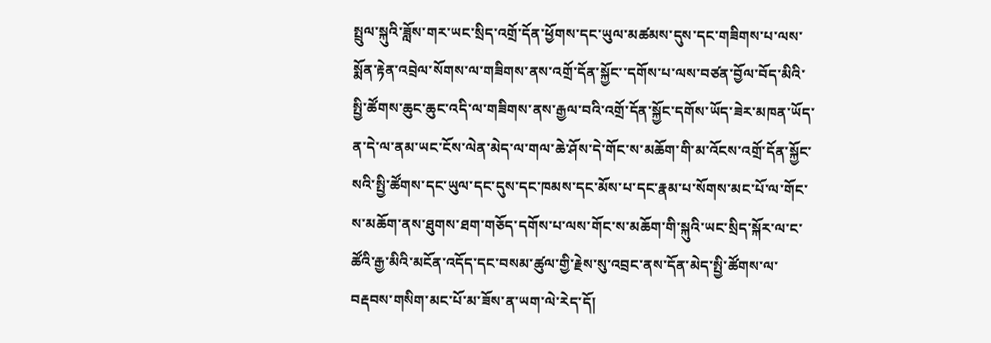སྤྲུལ་སྐུའི་ཟློས་གར་ཡང་སྲིད་འགྲོ་དོན་ཕྱོགས་དང་ཡུལ་མཚམས་དུས་དང་གཟིགས་པ་ལས་སྨོན་རྟེན་འབྲེལ་སོགས་ལ་གཟིགས་ནས་འགྲོ་དོན་སྐྱོང་་དགོས་པ་ལས་བཙན་བྱོལ་བོད་མིའི་སྤྱི་ཚོགས་ཆུང་ཆུང་འདི་ལ་གཟིགས་ནས་རྒྱལ་བའི་འགྲོ་དོན་སྐྱོང་དགོས་ཡོད་ཟེར་མཁན་ཡོད་ན་དེ་ལ་ནམ་ཡང་ངོས་ལེན་མེད་ལ་གལ་ཆེ་ཤོས་དེ་གོང་ས་མཆོག་གི་མ་འོངས་འགྲོ་དོན་སྐྱོང་སའི་སྤྱི་ཚོགས་དང་ཡུལ་དང་དུས་དང་ཁམས་དང་མོས་པ་དང་རྣམ་པ་སོགས་མང་པོ་ལ་གོང་ས་མཆོག་ནས་ཐུགས་ཐག་གཅོད་དགོས་པ་ལས་གོང་ས་མཆོག་གི་སྐུའི་ཡང་སྲིད་སྐོར་ལ་ང་ཚོའི་རྒྱ་མིའི་མངོན་འདོད་དང་བསམ་ཚུལ་གྱི་རྗེས་སུ་འབྲང་ནས་དོན་མེད་སྤྱི་ཚོགས་ལ་བརྡབས་གསིག་མང་པོ་མ་ཟོས་ན་ཡག་ལེ་རེད་དོ།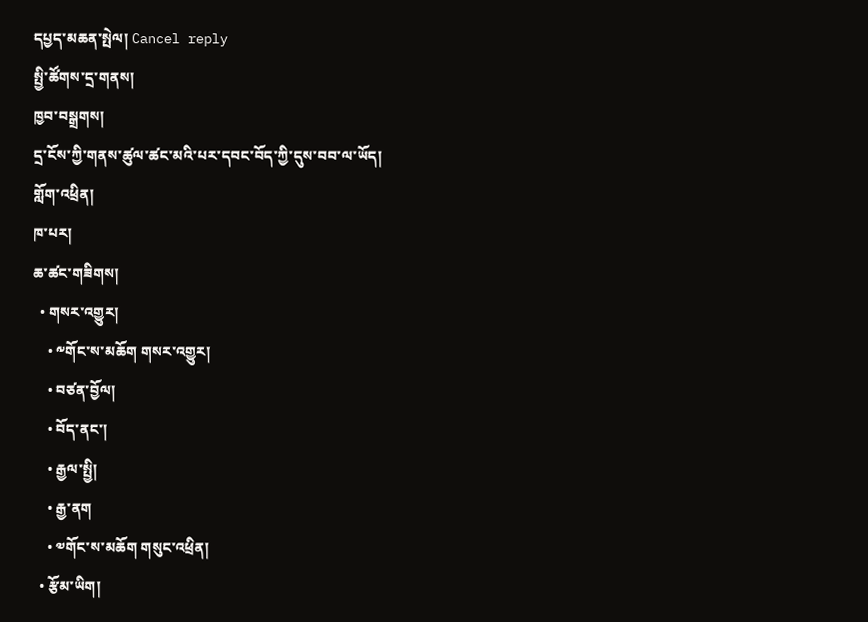དཔྱད་མཆན་སྤེལ། Cancel reply
སྤྱི་ཚོགས་དྲ་གནས།
ཁྱབ་བསྒྲགས།
དྲ་ངོས་ཀྱི་གནས་ཚུལ་ཚང་མའི་པར་དབང་བོད་ཀྱི་དུས་བབ་ལ་ཡོད།
གློག་འཕྲིན།
ཁ་པར།
ཆ་ཚང་གཟིགས།
  • གསར་འགྱུར།
    • ༸གོང་ས་མཆོག གསར་འགྱུར།
    • བཙན་བྱོལ།
    • བོད་ནང་།
    • རྒྱལ་སྤྱི།
    • རྒྱ་ནག
    • ༧གོང་ས་མཆོག གསུང་འཕྲིན།
  • རྩོམ་ཡིག།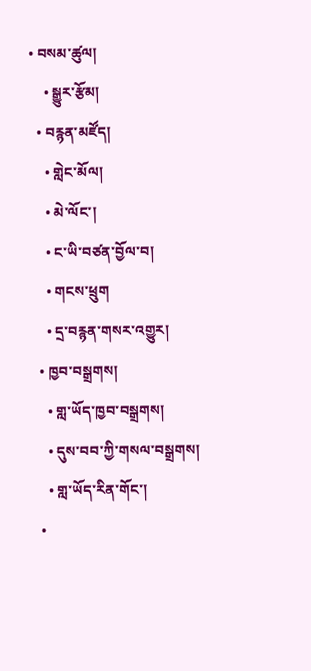• བསམ་ཚུལ།
    • སྒྱུར་རྩོམ།
  • བརྙན་མཛོད།
    • གླེང་མོལ།
    • མེ་ལོང་།
    • ང་ཡི་བཙན་བྱོལ་བ།
    • གངས་ཕྲུག
    • དྲ་བརྙན་གསར་འགྱུར།
  • ཁྱབ་བསྒྲགས།
    • གླ་ཡོད་ཁྱབ་བསྒྲགས།
    • དུས་བབ་ཀྱི་གསལ་བསྒྲགས།
    • གླ་ཡོད་རིན་གོང་།
  •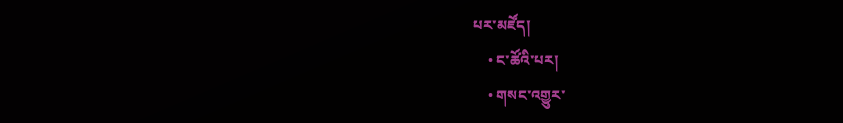པར་མཛོད།
    • ང་ཚོའི་པར།
    • གསང་འགྱུར་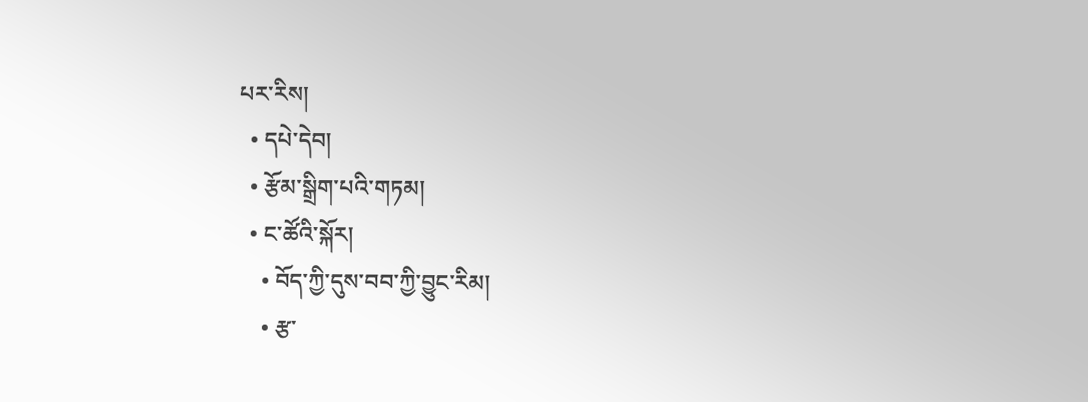པར་རིས།
  • དཔེ་དེབ།
  • རྩོམ་སྒྲིག་པའི་གཏམ།
  • ང་ཚོའི་སྐོར།
    • བོད་ཀྱི་དུས་བབ་ཀྱི་བྱུང་རིམ།
    • རྩ་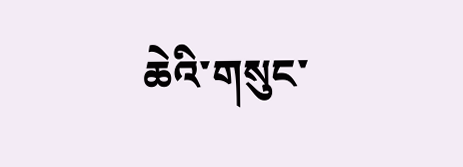ཆེའི་གསུང་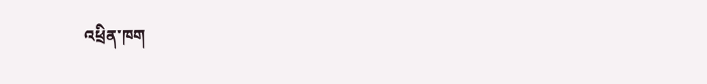འཕྲིན་ཁག